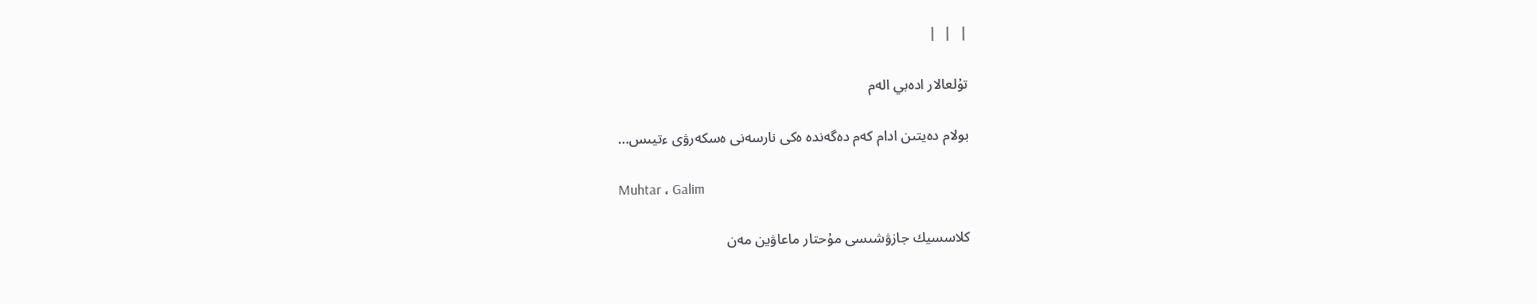|  |  |

تۇلعالار ادەبي الەم

بولام دەيتىن ادام كەم دەگەندە ەكى نارسەنى ەسكەرۋى ءتيىس…

Muhtar ، Galim

كلاسسيك جازۋشىسى مۇحتار ماعاۋين مەن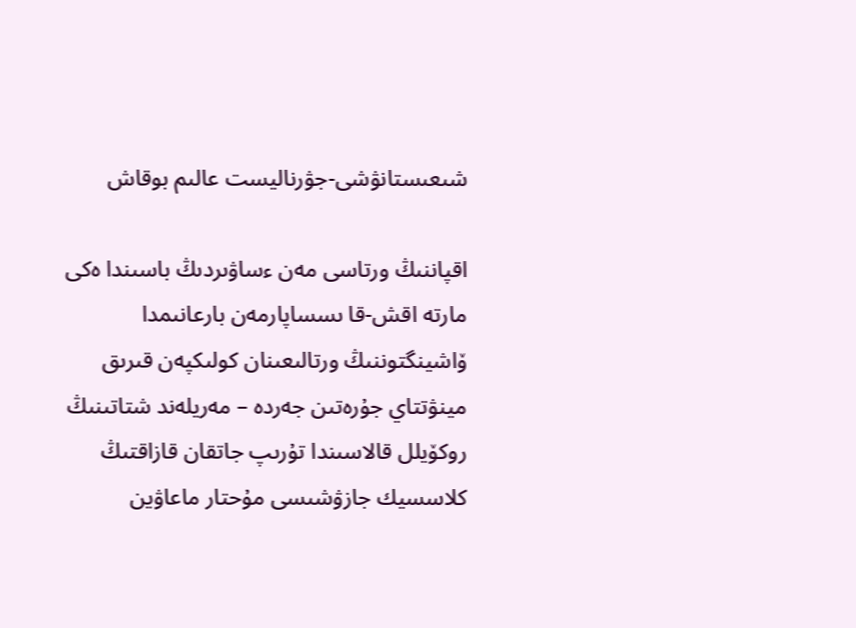شىعىستانۋشى-جۋرناليست عالىم بوقاش

اقپاننىڭ ورتاسى مەن ءساۋىردىڭ باسىندا ەكى مارتە اقش-قا ىسساپارمەن بارعانىمدا ۆاشينگتوننىڭ ورتالىعىنان كولىكپەن قىرىق مينۋتتاي جۇرەتىن جەردە – مەريلەند شتاتىنىڭ روكۆيلل قالاسىندا تۇرىپ جاتقان قازاقتىڭ كلاسسيك جازۋشىسى مۇحتار ماعاۋين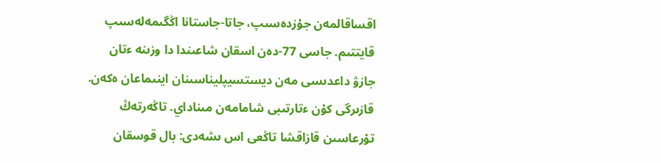اقساقالمەن جۇزدەسىپ، جاتا-جاستانا اڭگىمەلەسىپ قايتتىم. جاسى 77-دەن اسقان شاعىندا دا وزىنە ءتان جازۋ داعدىسى مەن ديستسيپليناسىنان اينىماعان ەكەن. قازىرگى كۇن ءتارتىبى شامامەن مىناداي. تاڭەرتەڭ تۇرعاسىن قازاقشا تاڭعى اس ىشەدى: بال قوسقان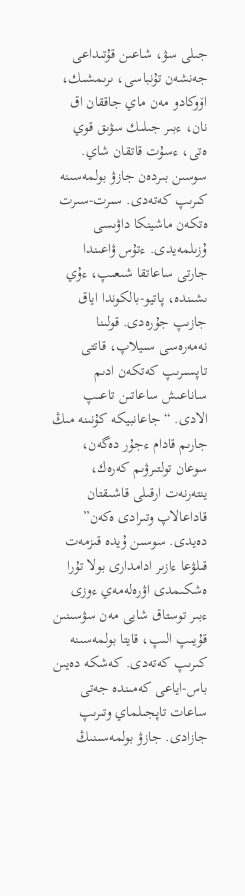جىلى سۋ، شاعىن قۇتىداعى جەنشەن تۇنباسى، ىرىمشىك، اۆوكادو مەن ماي جاققان اق نان، ءبىر جىلىك سۋىق قوي ەتى، ءسۇت قاتقان شاي. سوسىن بىردەن جازۋ بولمەسىنە كىرىپ كەتەدى. سىرت-سىرت ەتكەن ماشينكا داۋىسى ۇزىلمەيدى. ءتۇس ۋاعىندا جارتى ساعاتقا شىعىپ، ءۇي ىشىندە، پاتيو-بالكوندا اياق جازىپ جۇرەدى. قولىنا نەمەرەسى سىيلاپ، قاتتى تاپسىرىپ كەتكەن ادىم ساناعىش ساعاتىن تاعىپ الادى. “جاعانبيكە كۇنىنە مىڭ جارىم قادام ءجۇر دەگەن، سوعان تولتىرۋىم كەرەك، ينتەرنەت ارقىلى قاشىقتان قاداعالاپ وتىرادى ەكەن” دەيدى. سوسىن ۇيدە قىزمەت قىلۋعا ءازىر ادامدارى بولا تۇرا ەشكىمدى اۋرەلەمەي ءوزى ءبىر توستاق شايى مەن سۋسىنىن قۇيىپ الىپ، قايتا بولمەسىنە كىرىپ كەتەدى. كەشكە دەيىن باس-اياعى كەمىندە جەتى ساعات تاپجىلماي وتىرىپ جازادى. جازۋ بولمەسىنىڭ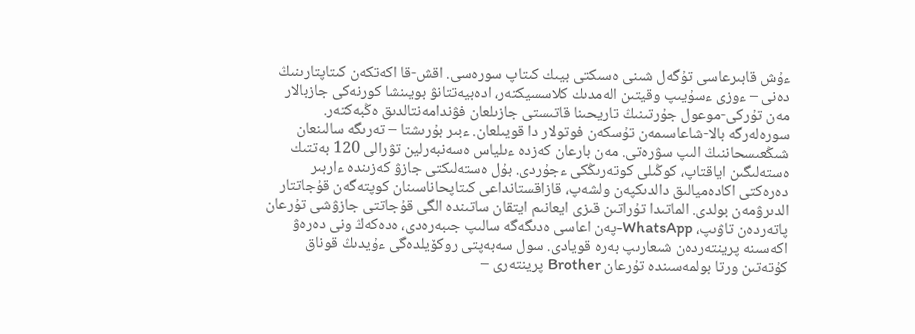ءۇش قابىرعاسى تۇگەل شىنى ەسىكتى بيىك كىتاپ سورەسى. اقش-قا اكەتكەن كىتاپتارىنىڭ دەنى – ءوزى ءسۇيىپ وقيتىن الەمدىك كلاسسيكتەر، ادەبيەتتانۋ بويىنشا كورنەكى جازبالار مەن تۇركى-موعول جۇرتىنىڭ تاريحىنا قاتىستى جازىلعان فۋندامەنتالدىق ەڭبەكتەر. سورەلەرگە بالا-شاعاسىمەن تۇسكەن فوتولار دا قويىلعان. ءبىر بۇرىشتا – تەرىگە سالىنعان شىڭعىسحاننىڭ الىپ سۋرەتى. مەن بارعان كەزدە ءىلياس ەسەنبەرلين تۋرالى 120 بەتتىك ەستەلىگىن اياقتاپ، كوڭىلى كوتەرىڭكى ءجۇردى. بۇل ەستەلىكتى جازۋ كەزىندە ءاربىر دەرەكتى اكادەميالىق دالدىكپەن ولشەپ، قازاقستانداعى كىتاپحاناسىنان كوپتەگەن قۇجاتتار الدىرۋمەن بولدى. الماتىدا تۇراتىن قىزى ايعانىم ايتقان ساتىندە الگى قۇجاتتى جازۋشى تۇرعان پاتەردەن تاۋىپ، WhatsApp-پەن اعاسى ەدىگەگە سالىپ جىبەرەدى، ەدەكەڭ ونى دەرەۋ اكەسىنە پرينتەردەن شىعارىپ بەرە قويادى. سول سەبەپتى روكۆيلدەگى ءۇيدىڭ قوناق كۇتەتىن ورتا بولمەسىندە تۇرعان Brother پرينتەرى –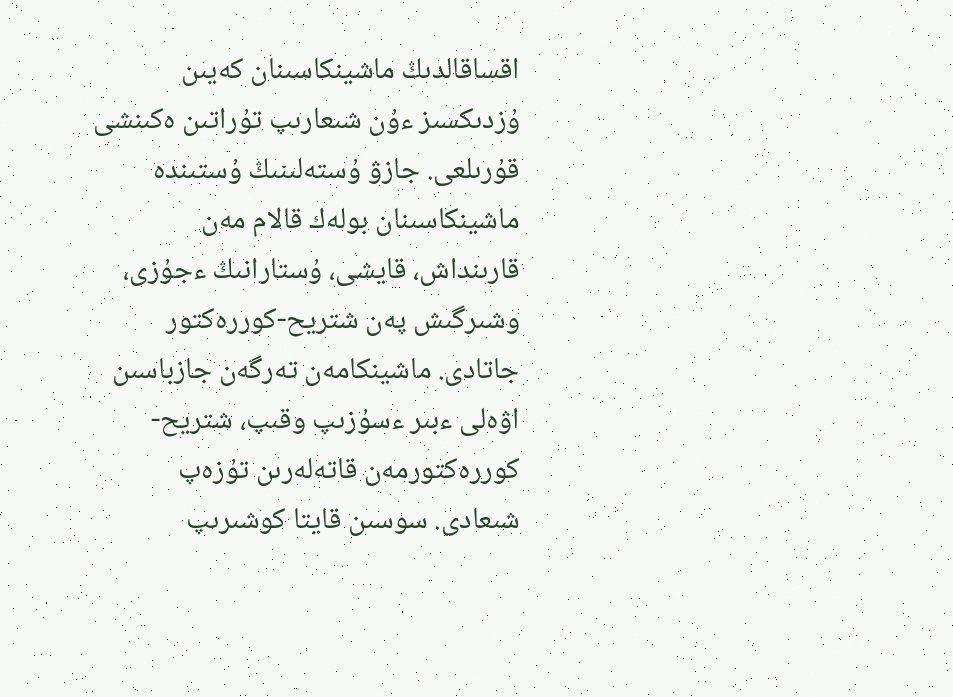اقساقالدىڭ ماشينكاسىنان كەيىن ۇزدىكسىز ءۇن شىعارىپ تۇراتىن ەكىنشى قۇرىلعى. جازۋ ۇستەلىنىڭ ۇستىندە ماشينكاسىنان بولەك قالام مەن قارىنداش، قايشى، ۇستارانىڭ ءجۇزى، وشىرگىش پەن شتريح-كوررەكتور جاتادى. ماشينكامەن تەرگەن جازباسىن اۋەلى ءبىر ءسۇزىپ وقىپ، شتريح-كوررەكتورمەن قاتەلەرىن تۇزەپ شىعادى. سوسىن قايتا كوشىرىپ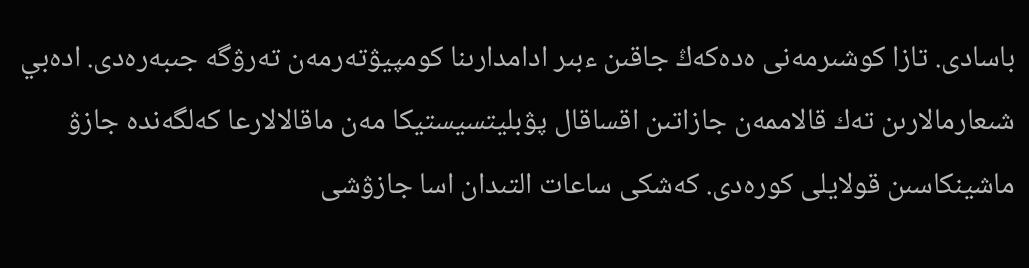باسادى. تازا كوشىرمەنى ەدەكەڭ جاقىن ءبىر ادامدارىنا كومپيۋتەرمەن تەرۋگە جىبەرەدى. ادەبي شىعارمالارىن تەك قالاممەن جازاتىن اقساقال پۋبليتسيستيكا مەن ماقالالارعا كەلگەندە جازۋ ماشينكاسىن قولايلى كورەدى. كەشكى ساعات التىدان اسا جازۋشى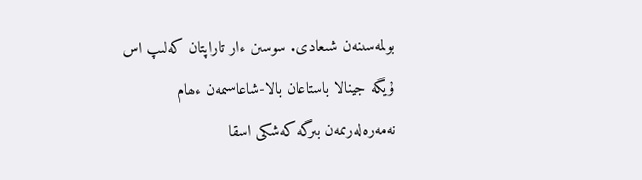بولمەسىنەن شىعادى. سوسىن ءار تاراپتان كەلىپ اس ۇيگە جينالا باستاعان بالا-شاعاسىمەن ءھام نەمەرەلەرىمەن بىرگە كەشكى اسقا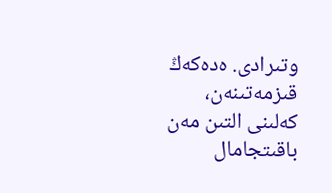وتىرادى. ەدەكەڭ قىزمەتىنەن، كەلىنى التىن مەن باقىتجامال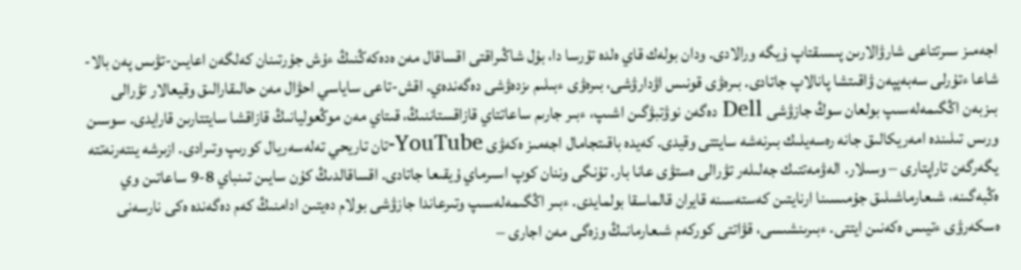اجەمىز سىرتتاعى شارۋالارىن پىسىقتاپ ۇيگە ورالادى. ودان بولەك قاي ەلدە تۇرسا دا، بۇل شاڭىراقتى اقساقال مەن ەدەكەڭنىڭ ءۇش جۇرتىنان كەلگەن اعايىن-تۋىس پەن بالا-شاعا ءتۇرلى سەبەپپەن ۋاقىتشا پانالاپ جاتادى. بىرەۋى قونىس اۋدارۋشى، بىرەۋى ءبىلىم ىزدەۋشى دەگەندەي. اقش-تاعى ساياسي احۋال مەن حالىقارالىق وقيعالار تۋرالى بىزبەن اڭگىمەلەسىپ بولعان سوڭ جازۋشى Dell دەگەن نوۋتبۋگىن اشىپ، ءبىر جارىم ساعاتتاي قازاقستاننىڭ، قىتاي مەن موڭعوليانىڭ قازاقشا سايتتارىن قارايدى. سوسىن ورىس تىلىندە امەريكالىق جانە رەسەيلىك بىرنەشە سايتتى وقيدى. كەيدە باقىتجامال اجەمىز ەكەۋى YouTube-تان تاريحي تەلەسەريال كورىپ وتىرادى. ازىرشە ينتەرنەتتە يگەرگەن تاراپتارى – وسىلار. الەۋمەتتىك جەلىلەر تۋرالى ەستۋى عانا بار. تۇنگى وننان كوپ اسىرماي ۇيقىعا جاتادى. اقساقالدىڭ كۇن سايىن تىنباي 8-9 ساعاتىن وي ەڭبەگىنە، شىعارماشىلىق جۇمىسىنا ارنايتىن كەستەسىنە قايران قالماسقا بولمايدى. ءبىر اڭگىمەلەسىپ وتىرعاندا جازۋشى بولام دەيتىن ادامنىڭ كەم دەگەندە ەكى نارسەنى ەسكەرۋى ءتيىس ەكەنىن ايتتى. ءبىرىنشىسى، قۋاتتى كوركەم شىعارمانىڭ وزەگى مەن اجارى –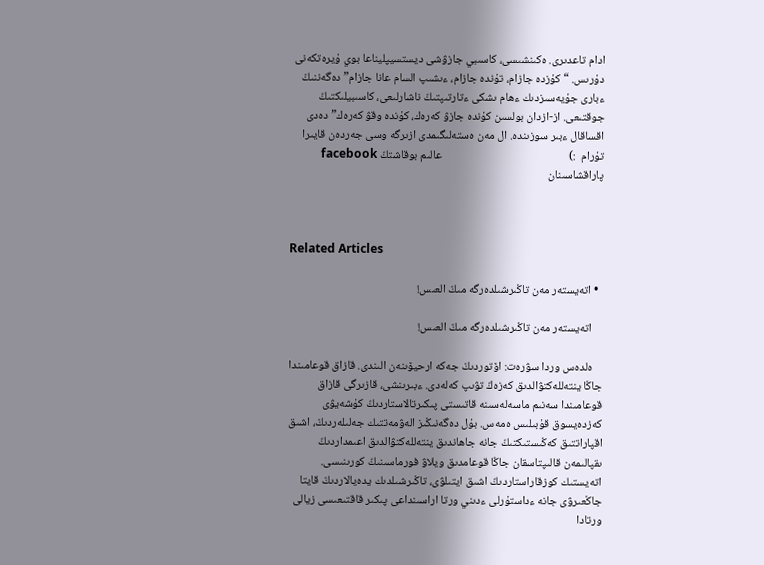ادام تاعدىرى. ەكىنشىسى، كاسىبي جازۋشى ديستسيپليناعا بوي ۇيرەتكەنى دۇرىس. “كۇزدە جازام، تۇندە جازام، ءىشىپ السام عانا جازام” دەگەننىڭ ءبارى جۇيەسىزدىك ءھام ىشكى ءتارتىپتىڭ ناشارلىعى، كاسىبيلىكتىڭ جوقتىعى. از-ازدان بولسىن كۇندە جازۋ كەرەك، كۇندە وقۋ كەرەك” دەدى اقساقال ءبىر سوزىندە. ال مەن ەستەلىگىمدى ازىرگە وسى جەردەن قايىرا تۇرام  :)                                                عالىم بوقاشتڭ facebook  پاراقشاسىنان



Related Articles

  • اتەيستەر مەن تاڭىرشىلدەرگە مىڭ العىس!

    اتەيستەر مەن تاڭىرشىلدەرگە مىڭ العىس!

    ەلدەس وردا سۋرەت: اۆتوردىڭ جەكە ارحيۆىنەن الىندى. قازاق قوعامىندا جاڭا ينتەللەكتۋالدىق كەزەڭ تۋىپ كەلەدى. ءبىرىنشى، قازىرگى قازاق قوعامىندا سەنىم ماسەلەسىنە قاتىستى پىكىرتالاستاردىڭ كۇشەيۋى كەزدەيسوق قۇبىلىس ەمەس. بۇل دەگەنىڭىز الەۋمەتتىك جەلىلەردىڭ، اشىق اقپاراتتىق كەڭىستىكتىڭ جانە جاھاندىق ينتەللەكتۋالدىق اعىمداردىڭ ىقپالىمەن قالىپتاسقان جاڭا قوعامدىق ويلاۋ فورماسىنىڭ كورىنىسى. اتەيستىك كوزقاراستاردىڭ اشىق ايتىلۋى، تاڭىرشىلدىك يدەيالاردىڭ قايتا جاڭعىرۋى جانە ءداستۇرلى ءدىني ورتا اراسىنداعى پىكىر قاقتىعىسى زيالى ورتادا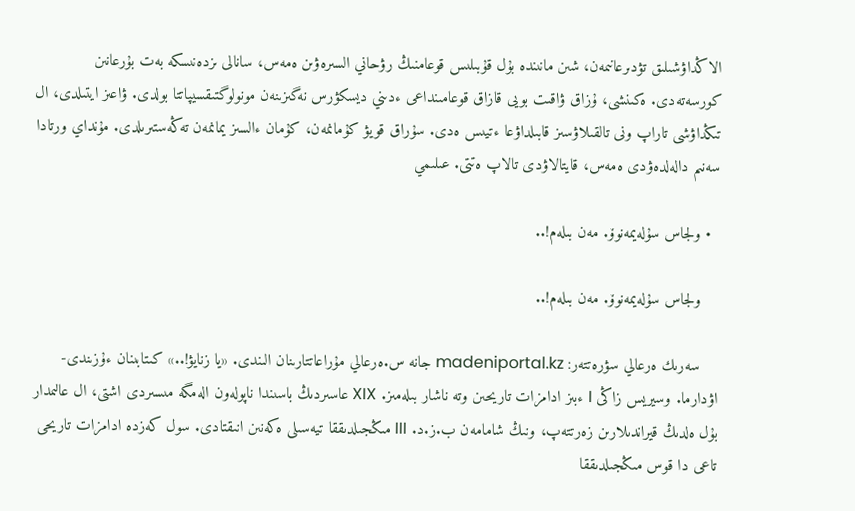الاڭداۋشىلىق تۋدىرعانىمەن، شىن مانىندە بۇل قۇبىلىس قوعامنىڭ رۋحاني السىرەۋىن ەمەس، سانالى ىزدەنىسكە بەت بۇرعانىن كورسەتەدى. ەكىنشى، ۇزاق ۋاقىت بويى قازاق قوعامىنداعى ءدىني ديسكۋرس نەگىزىنەن مونولوگتىقسيپاتتا بولدى. ۋاعىز ايتىلدى، ال تىڭداۋشى تاراپ ونى تالقىلاۋسىز قابىلداۋعا ءتيىس ەدى. سۇراق قويۋ كۇمانمەن، كۇمان ءالسىز يمانمەن تەڭەستىرىلدى. مۇنداي ورتادا سەنىم دالەلدەۋدى ەمەس، قايتالاۋدى تالاپ ەتتى. عىلىمي

  • ولجاس سۇلەيمەنوۆ. مەن بىلەم!..

    ولجاس سۇلەيمەنوۆ. مەن بىلەم!..

    سەرىك ەرعالي سۋرەتتەر: madeniportal.kz جانە س.ەرعالي مۇراعاتتارىنان الىندى. «يا زنايۋ!..» كىتابىنان ءۇزىندى-اۋدارما. وسيريس زاڭى I ءبىز ادامزات تاريحىن وتە ناشار بىلەمىز. XIX عاسىردىڭ باسىندا ناپولەون الەمگە مىسىردى اشتى، ال عالىمدار بۇل ەلدىڭ قيراندىلارىن زەرتتەپ، ونىڭ شامامەن ب.ز.د. III مىڭجىلدىققا تيەسىلى ەكەنىن انىقتادى. سول كەزدە ادامزات تاريحى تاعى دا قوس مىڭجىلدىققا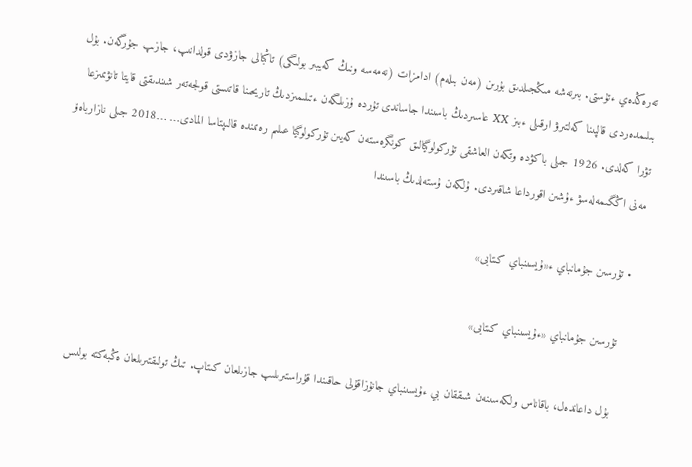تەرەڭدەي ءتۇستى. بىرنەشە مىڭجىلدىق بۇرىن (مەن بىلەم) ادامزات (نەمەسە ونىڭ كەيبىر بولىگى) تاڭبالى جازۋدى قولدانىپ، جازىپ جۇرگەن. بۇل بىلىمدەردى قالپىنا كەلتىرۋ ارقىلى ءبىز XX عاسىردىڭ باسىندا جاساندى تۇردە ۇزىلگەن ءتىلىمىزدىڭ تاريحىنا قاتىستى قولجەتەر شىندىقتى قايتا تانۋىمىزعا تۋرا كەلدى. 1926 جىلى باكۋدە وتكەن العاشقى تۇركولوگيالىق كونگرەستەن كەيىن تۇركولوگيا عىلىم رەتىندە قالىپتاسا المادى… …2018 جىلى نازارباەۆ مەنى اڭگىمەلەسۋ ءۇشىن اقورداعا شاقىردى. ۇلكەن ۇستەلدىڭ باسىندا

  • تۇرسىن جۇمانباي ء«ۇيسىنباي كىتابى»

    تۇرسىن جۇمانباي «ءۇيسىنباي كىتابى»

    بۇل داعاندەل، باقاناس ولكەسىنەن شىققان بي ءۇيسىنباي جانۇزاقۇلى حاقىندا قۇراستىرىلىپ جازىلعان كىتاپ. تىڭ تولىقتىرىلعان ەڭبەكتە بولىس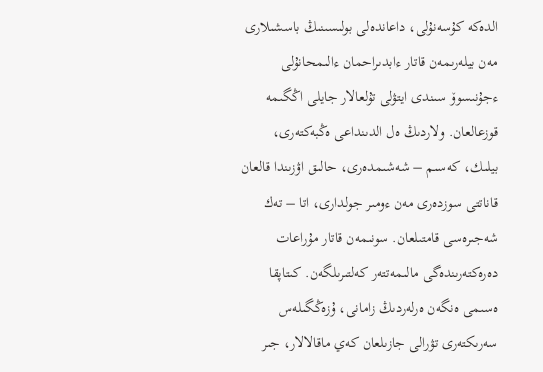الدەكە كۇسەنۇلى، داعاندەلى بولىسىنىڭ باسشىلارى مەن بيلەرىمەن قاتار ءابدىراحمان ءالىمحانۇلى ءجۇنىسوۆ سىندى ايتۋلى تۇلعالار جايلى اڭگىمە قوزعالعان. ولاردىڭ ەل الدىنداعى ەڭبەكتەرى، بيلىك، كەسىم – شەشىمدەرى، حالىق اۋزىندا قالعان قاناتتى سوزدەرى مەن ءومىر جولدارى، اتا – تەك شەجىرەسى قامتىلعان. سونىمەن قاتار مۇراعات دەرەكتەرىندەگى مالىمەتتەر كەلتىرىلگەن. كىتاپقا ەسىمى ەنگەن ەرلەردىڭ زامانى، ۇزەڭگىلەس سەرىكتەرى تۋرالى جازىلعان كەي ماقالالار، جىر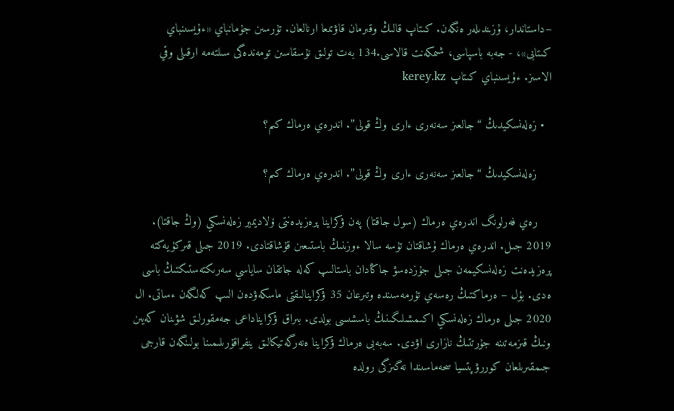–داستاندار، ۇزىندىلەر ەنگەن. كىتاپ قالىڭ وقىرمان قاۋىمعا ارنالعان. تۇرسىن جۇمانباي «ءۇيسىنباي كىتابى»، - جەبە باسپاسى، شىمكەنت قالاسى.134 بەت تولىق نۇسقاسىن تومەندەگى سىلتەمە ارقىلى وقي الاسىز. ءۇيسىنباي كىتاپ kerey.kz

  • زەلەنسكيدىڭ “جالعىز سەنەرى ءارى وڭ قولى”. اندرەي ەرماك كىم؟

    زەلەنسكيدىڭ “جالعىز سەنەرى ءارى وڭ قولى”. اندرەي ەرماك كىم؟

    رەي فەرلونگ اندرەي ەرماك (سول جاقتا) پەن ۋكراينا پرەزيدەنتى ۆلاديمير زەلەنسكي (وڭ جاقتا). 2019 جىل. اندرەي ەرماك ۇشاقتان تۇسە سالا ءوزىنىڭ باستىعىن قۇشاقتادى. 2019 جىلى قىركۇيەكتە پرەزيدەنت زەلەنسكيمەن جىلى جۇزدەسۋ جاڭادان باستالىپ كەلە جاتقان ساياسي سەرىكتەستىكتىڭ باسى ەدى. بۇل – ەرماكتىڭ رەسەي تۇرمەسىندە وتىرعان 35 ۋكراينالىقتى ماسكەۋدەن الىپ كەلگەن ءساتى. ال 2020 جىلى ەرماك زەلەنسكي اكىمشىلىگىنىڭ باسشىسى بولدى. بىراق ۋكرايناداعى جەمقورلىق شۋىنان كەيىن ونىڭ قىزمەتىنە جۇرتتىڭ نازارى اۋدى. سەبەبى ەرماك ۋكراينا ەنەرگەتيكالىق ينفراقۇرىلىمىنا بولىنگەن قارجى جىمقىرىلعان كوررۋپتسيا سحەماسىندا نەگىزگى رولدە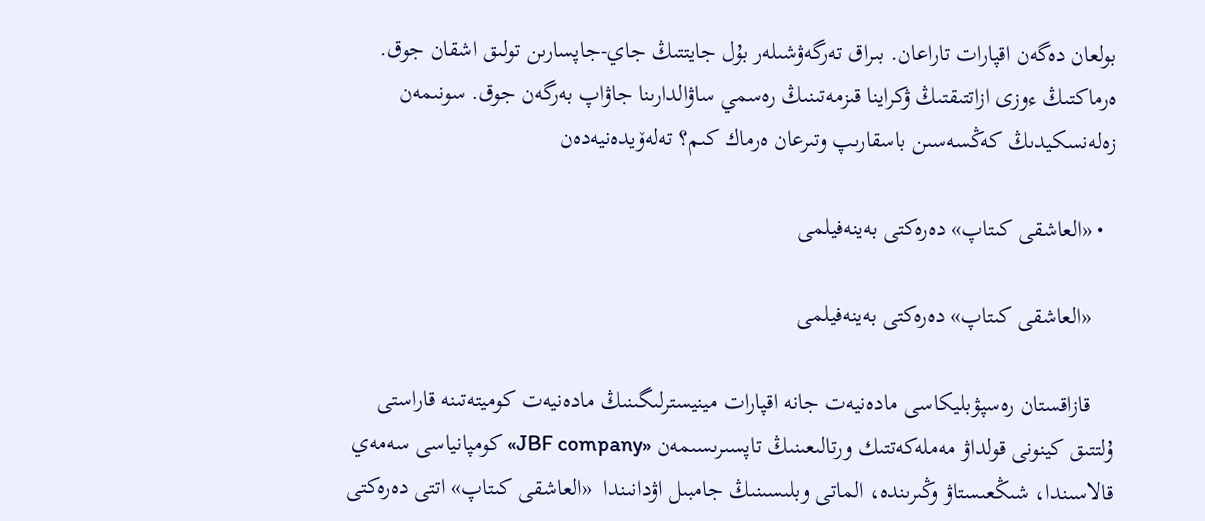بولعان دەگەن اقپارات تاراعان. بىراق تەرگەۋشىلەر بۇل جايتتىڭ جاي-جاپسارىن تولىق اشقان جوق. ەرماكتىڭ ءوزى ازاتتىقتىڭ ۋكراينا قىزمەتىنىڭ رەسمي ساۋالدارىنا جاۋاپ بەرگەن جوق. سونىمەن زەلەنسكيدىڭ كەڭسەسىن باسقارىپ وتىرعان ەرماك كىم؟ تەلەۆيدەنيەدەن

  • «العاشقى كىتاپ» دەرەكتى بەينەفيلمى

    «العاشقى كىتاپ» دەرەكتى بەينەفيلمى

    قازاقستان رەسپۋبليكاسى مادەنيەت جانە اقپارات مينيسترلىگىنىڭ مادەنيەت كوميتەتىنە قاراستى ۇلتتىق كينونى قولداۋ مەملەكەتتىك ورتالىعىنىڭ تاپسىرىسىمەن «JBF company» كومپانياسى سەمەي قالاسىندا، شىڭعىستاۋ وڭىرىندە، الماتى وبلىسىنىڭ جامبىل اۋدانىندا  «العاشقى كىتاپ» اتتى دەرەكتى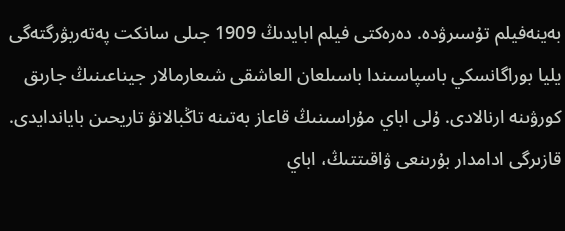بەينەفيلم تۇسىرۋدە. دەرەكتى فيلم ابايدىڭ 1909 جىلى سانكت پەتەربۋرگتەگى يليا بوراگانسكي باسپاسىندا باسىلعان العاشقى شىعارمالار جيناعىنىڭ جارىق كورۋىنە ارنالادى. ۇلى اباي مۇراسىنىڭ قاعاز بەتىنە تاڭبالانۋ تاريحىن باياندايدى. قازىرگى ادامدار بۇرىنعى ۋاقىتتىڭ، اباي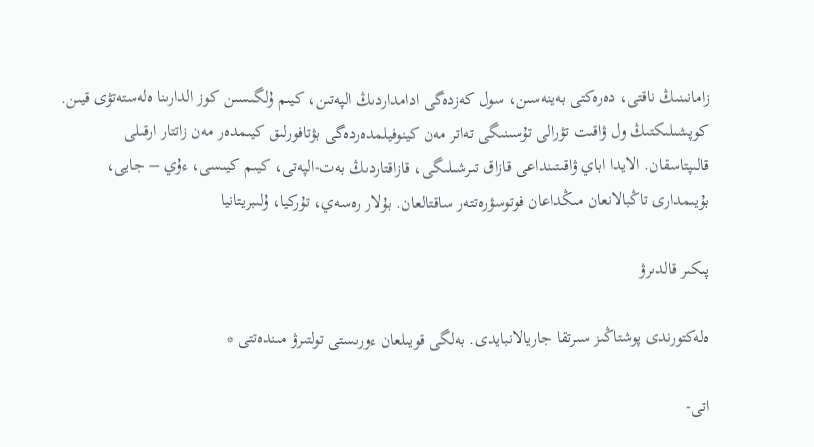زامانىنىڭ ناقتى، دەرەكتى بەينەسىن، سول كەزدەگى ادامداردىڭ الپەتىن، كيىم ۇلگىسىن كوز الدارىنا ەلەستەتۋى قيىن. كوپشىلىكتىڭ ول ۋاقىت تۋرالى تۇسىنىگى تەاتر مەن كينوفيلمدەردەگى بۋتافورلىق كيىمدەر مەن زاتتار ارقىلى قالىپتاسقان. الايدا اباي ۋاقىتىنداعى قازاق تىرشىلىگى، قازاقتاردىڭ بەت-الپەتى، كيىم كيىسى، ءۇي – جايى، بۇيىمدارى تاڭبالانعان مىڭداعان فوتوسۋرەتتەر ساقتالعان. بۇلار رەسەي، تۇركيا، ۇلىبريتانيا

پىكىر قالدىرۋ

ەلەكتورندى پوشتاڭىز سىرتقا جاريالانبايدى. بەلگى قويىلعان ءورىستى تولتىرۋ مىندەتتى *

اتى-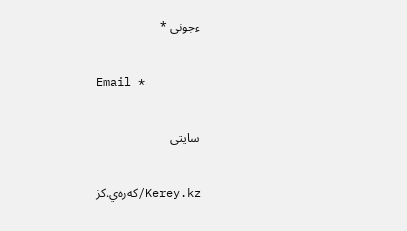ءجونى *

Email *

سايتى

Kerey.kz/كەرەي.كز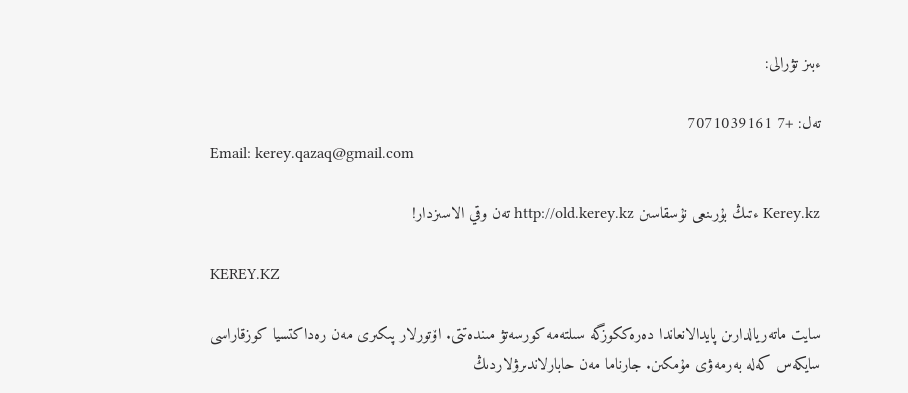ءبىز تۋرالى:

تەل: +7 7071039161
Email: kerey.qazaq@gmail.com

Kerey.kz ءتىڭ بۇرىنعى نۇسقاسىن http://old.kerey.kz تەن وقي الاسىزدار!

KEREY.KZ

سايت ماتەريالدارىن پايدالانعاندا دەرەككوزگە سىلتەمە كورسەتۋ مىندەتتى. اۆتورلار پىكىرى مەن رەداكتسيا كوزقاراسى سايكەس كەلە بەرمەۋى مۇمكىن. جارناما مەن حابارلاندىرۋلاردىڭ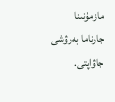مازمۇنىنا جارناما بەرۋشى جاۋاپتى.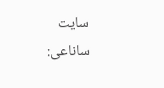سايت ساناعى: